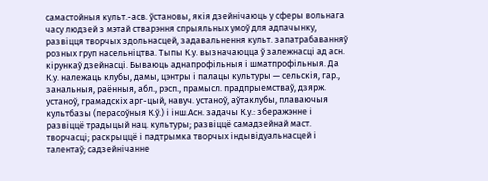самастойныя культ.-асв. ўстановы, якія дзейнічаюць у сферы вольнага часу людзей з мэтай стварэння спрыяльных умоў для адпачынку, развіцця творчых здольнасцей, задавальнення культ. запатрабаванняў розных груп насельніцтва. Тыпы К.у. вызначаюцца ў залежнасці ад асн. кірункаў дзейнасці. Бываюць аднапрофільныя і шматпрофільныя. Да К.у. належаць клубы, дамы, цэнтры і палацы культуры — сельскія, гар., занальныя, раённыя, абл., рэсп., прамысл. прадпрыемстваў, дзярж. устаноў, грамадскіх арг-цый, навуч. устаноў, аўтаклубы, плаваючыя культбазы (перасоўныя К.ў.) і інш.Асн. задачы К.у.: зберажэнне і развіццё традыцый нац. культуры; развіццё самадзейнай маст. творчасці; раскрыццё і падтрымка творчых індывідуальнасцей і талентаў; садзейнічанне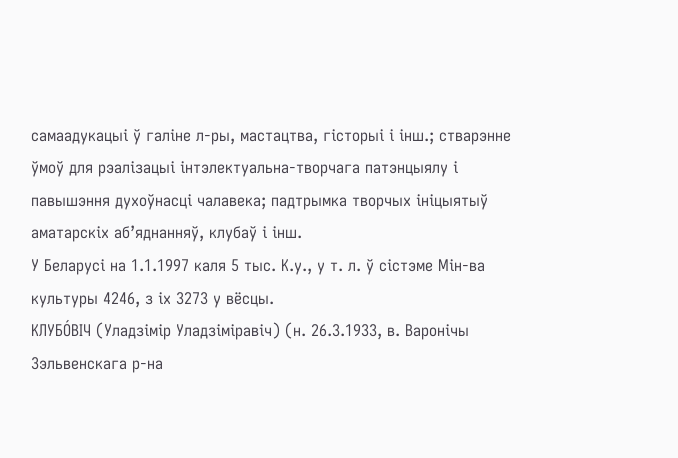самаадукацыі ў галіне л-ры, мастацтва, гісторыі і інш.; стварэнне ўмоў для рэалізацыі інтэлектуальна-творчага патэнцыялу і павышэння духоўнасці чалавека; падтрымка творчых ініцыятыў аматарскіх аб’яднанняў, клубаў і інш.
У Беларусі на 1.1.1997 каля 5 тыс. К.у., у т. л. ў сістэме Мін-ва культуры 4246, з іх 3273 у вёсцы.
КЛУБО́ВІЧ (Уладзімір Уладзіміравіч) (н. 26.3.1933, в. Варонічы Зэльвенскага р-на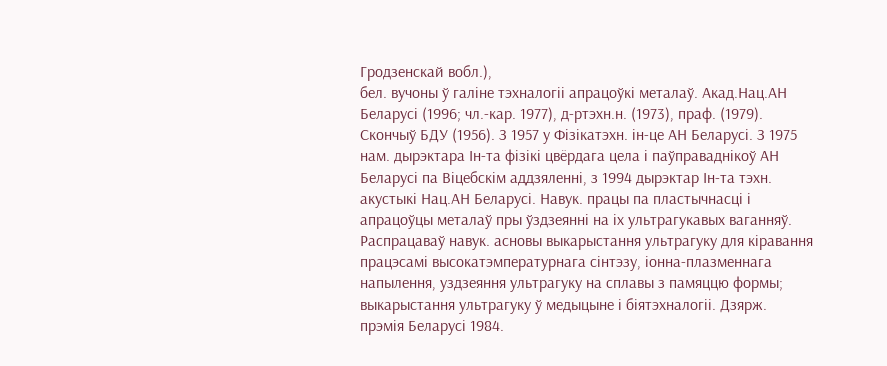Гродзенскай вобл.),
бел. вучоны ў галіне тэхналогіі апрацоўкі металаў. Акад.Нац.АН Беларусі (1996; чл.-кар. 1977), д-ртэхн.н. (1973), праф. (1979). Скончыў БДУ (1956). З 1957 у Фізікатэхн. ін-це АН Беларусі. З 1975 нам. дырэктара Ін-та фізікі цвёрдага цела і паўправаднікоў АН Беларусі па Віцебскім аддзяленні, з 1994 дырэктар Ін-та тэхн. акустыкі Нац.АН Беларусі. Навук. працы па пластычнасці і апрацоўцы металаў пры ўздзеянні на іх ультрагукавых ваганняў. Распрацаваў навук. асновы выкарыстання ультрагуку для кіравання працэсамі высокатэмпературнага сінтэзу, іонна-плазменнага напылення, уздзеяння ультрагуку на сплавы з памяццю формы; выкарыстання ультрагуку ў медыцыне і біятэхналогіі. Дзярж. прэмія Беларусі 1984.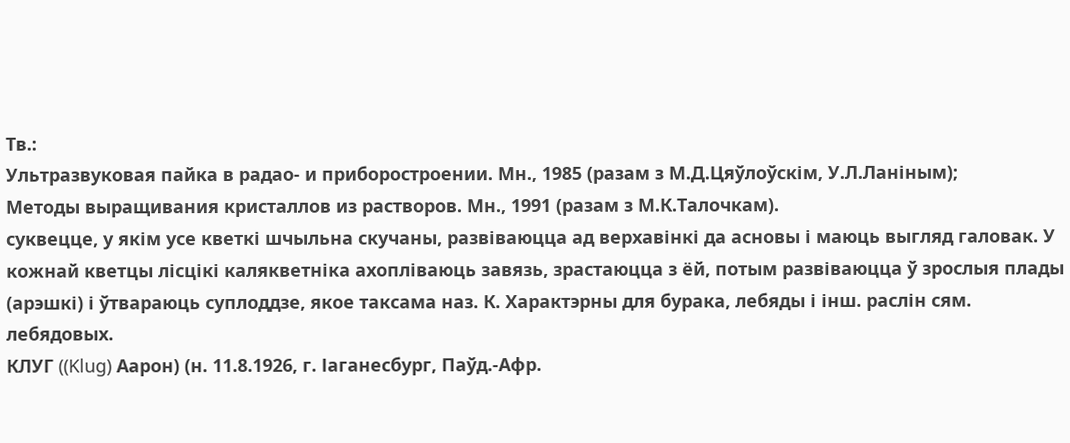Тв.:
Ультразвуковая пайка в радао- и приборостроении. Мн., 1985 (разам з М.Д.Цяўлоўскім, У.Л.Ланіным);
Методы выращивания кристаллов из растворов. Мн., 1991 (разам з М.К.Талочкам).
суквецце, у якім усе кветкі шчыльна скучаны, развіваюцца ад верхавінкі да асновы і маюць выгляд галовак. У кожнай кветцы лісцікі калякветніка ахопліваюць завязь, зрастаюцца з ёй, потым развіваюцца ў зрослыя плады (арэшкі) і ўтвараюць суплоддзе, якое таксама наз. К. Характэрны для бурака, лебяды і інш. раслін сям. лебядовых.
КЛУГ ((Klug) Аарон) (н. 11.8.1926, г. Іаганесбург, Паўд.-Афр.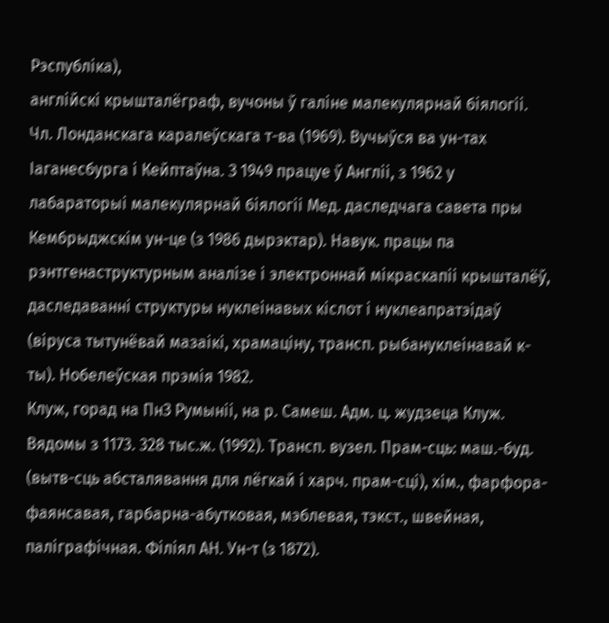Рэспубліка),
англійскі крышталёграф, вучоны ў галіне малекулярнай біялогіі. Чл. Лонданскага каралеўскага т-ва (1969). Вучыўся ва ун-тах Іаганесбурга і Кейптаўна. З 1949 працуе ў Англіі, з 1962 у лабараторыі малекулярнай біялогіі Мед. даследчага савета пры Кембрыджскім ун-це (з 1986 дырэктар). Навук. працы па рэнтгенаструктурным аналізе і электроннай мікраскапіі крышталёў, даследаванні структуры нуклеінавых кіслот і нуклеапратэідаў (віруса тытунёвай мазаікі, храмаціну, трансп. рыбануклеінавай к-ты). Нобелеўская прэмія 1982.
Клуж, горад на ПнЗ Румыніі, на р. Самеш. Адм. ц. жудзеца Клуж. Вядомы з 1173. 328 тыс.ж. (1992). Трансп. вузел. Прам-сць: маш.-буд. (вытв-сць абсталявання для лёгкай і харч. прам-сці), хім., фарфора-фаянсавая, гарбарна-абутковая, мэблевая, тэкст., швейная, паліграфічная. Філіял АН. Ун-т (з 1872).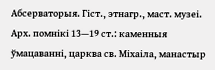Абсерваторыя. Гіст., этнагр., маст. музеі. Арх. помнікі 13—19 ст.: каменныя ўмацаванні, царква св. Міхаіла, манастыр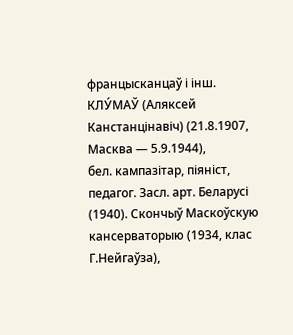францысканцаў і інш.
КЛУ́МАЎ (Аляксей Канстанцінавіч) (21.8.1907, Масква — 5.9.1944),
бел. кампазітар, піяніст, педагог. Засл. арт. Беларусі (1940). Скончыў Маскоўскую кансерваторыю (1934, клас Г.Нейгаўза),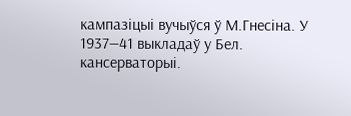кампазіцыі вучыўся ў М.Гнесіна. У 1937—41 выкладаў у Бел. кансерваторыі.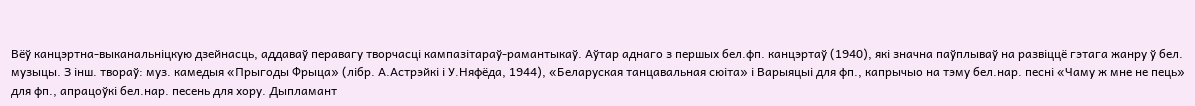Вёў канцэртна-выканальніцкую дзейнасць, аддаваў перавагу творчасці кампазітараў-рамантыкаў. Аўтар аднаго з першых бел.фп. канцэртаў (1940), які значна паўплываў на развіццё гэтага жанру ў бел. музыцы. З інш. твораў: муз. камедыя «Прыгоды Фрыца» (лібр. А.Астрэйкі і У.Няфёда, 1944), «Беларуская танцавальная сюіта» і Варыяцыі для фп., капрычыо на тэму бел.нар. песні «Чаму ж мне не пець» для фп., апрацоўкі бел.нар. песень для хору. Дыпламант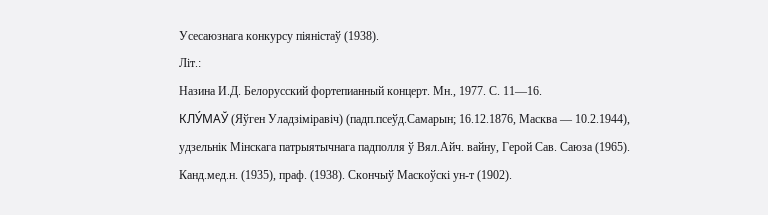Усесаюзнага конкурсу піяністаў (1938).
Літ.:
Назина И.Д. Белорусский фортепианный концерт. Мн., 1977. С. 11—16.
КЛУ́МАЎ (Яўген Уладзіміравіч) (падп.псеўд.Самарын; 16.12.1876, Масква — 10.2.1944),
удзельнік Мінскага патрыятычнага падполля ў Вял.Айч. вайну, Герой Сав. Саюза (1965). Канд.мед.н. (1935), праф. (1938). Скончыў Маскоўскі ун-т (1902).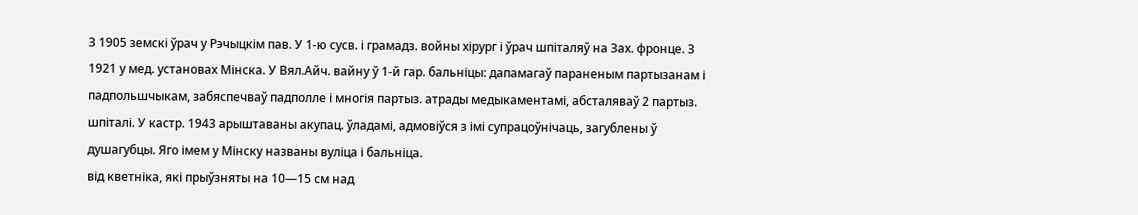З 1905 земскі ўрач у Рэчыцкім пав. У 1-ю сусв. і грамадз. войны хірург і ўрач шпіталяў на Зах. фронце. З 1921 у мед. установах Мінска. У Вял.Айч. вайну ў 1-й гар. бальніцы: дапамагаў параненым партызанам і падпольшчыкам, забяспечваў падполле і многія партыз. атрады медыкаментамі, абсталяваў 2 партыз. шпіталі. У кастр. 1943 арыштаваны акупац. ўладамі, адмовіўся з імі супрацоўнічаць, загублены ў душагубцы. Яго імем у Мінску названы вуліца і бальніца.
від кветніка, які прыўзняты на 10—15 см над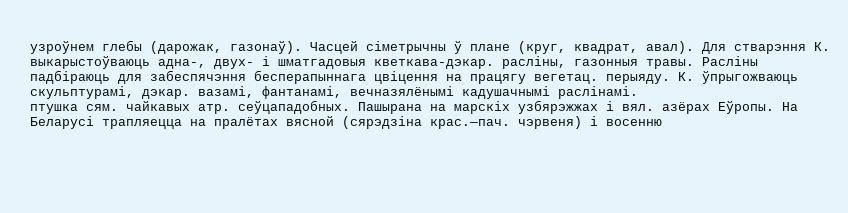узроўнем глебы (дарожак, газонаў). Часцей сіметрычны ў плане (круг, квадрат, авал). Для стварэння К. выкарыстоўваюць адна-, двух- і шматгадовыя кветкава-дэкар. расліны, газонныя травы. Расліны падбіраюць для забеспячэння бесперапыннага цвіцення на працягу вегетац. перыяду. К. ўпрыгожваюць скульптурамі, дэкар. вазамі, фантанамі, вечназялёнымі кадушачнымі раслінамі.
птушка сям. чайкавых атр. сеўцападобных. Пашырана на марскіх узбярэжжах і вял. азёрах Еўропы. На Беларусі трапляецца на пралётах вясной (сярэдзіна крас.—пач. чэрвеня) і восенню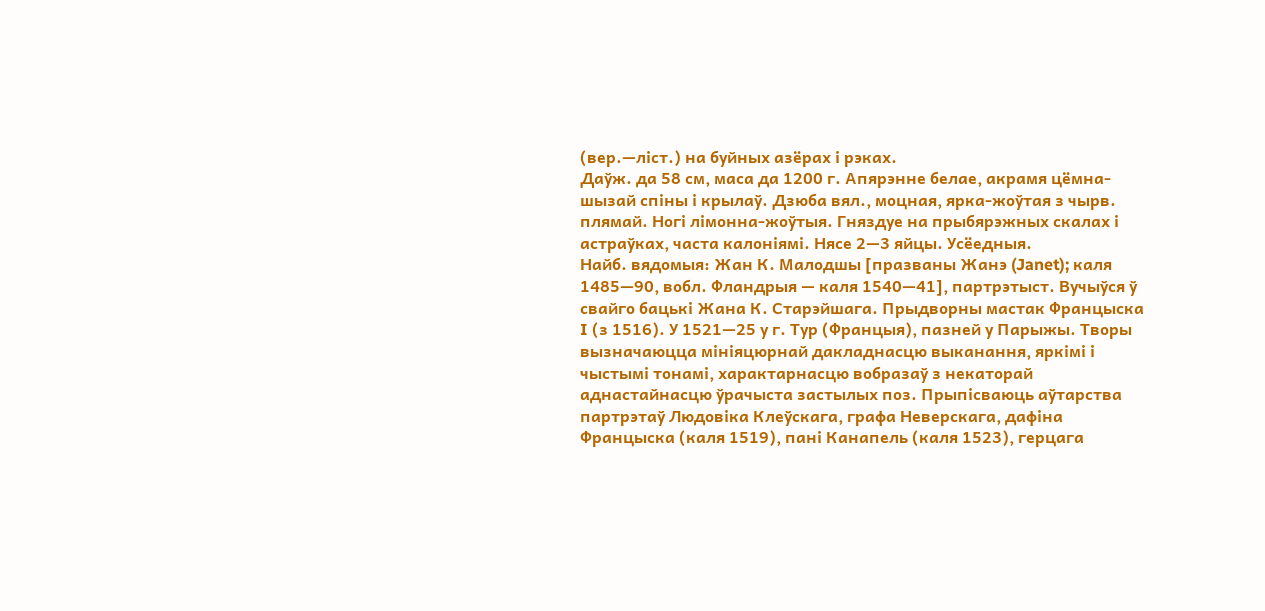(вер.—ліст.) на буйных азёрах і рэках.
Даўж. да 58 см, маса да 1200 г. Апярэнне белае, акрамя цёмна-шызай спіны і крылаў. Дзюба вял., моцная, ярка-жоўтая з чырв. плямай. Ногі лімонна-жоўтыя. Гняздуе на прыбярэжных скалах і астраўках, часта калоніямі. Нясе 2—3 яйцы. Усёедныя.
Найб. вядомыя: Жан К. Малодшы [празваны Жанэ (Janet); каля 1485—90, вобл. Фландрыя — каля 1540—41], партрэтыст. Вучыўся ў свайго бацькі Жана К. Старэйшага. Прыдворны мастак Францыска I (з 1516). У 1521—25 у г. Тур (Францыя), пазней у Парыжы. Творы вызначаюцца мініяцюрнай дакладнасцю выканання, яркімі і чыстымі тонамі, характарнасцю вобразаў з некаторай аднастайнасцю ўрачыста застылых поз. Прыпісваюць аўтарства партрэтаў Людовіка Клеўскага, графа Неверскага, дафіна Францыска (каля 1519), пані Канапель (каля 1523), герцага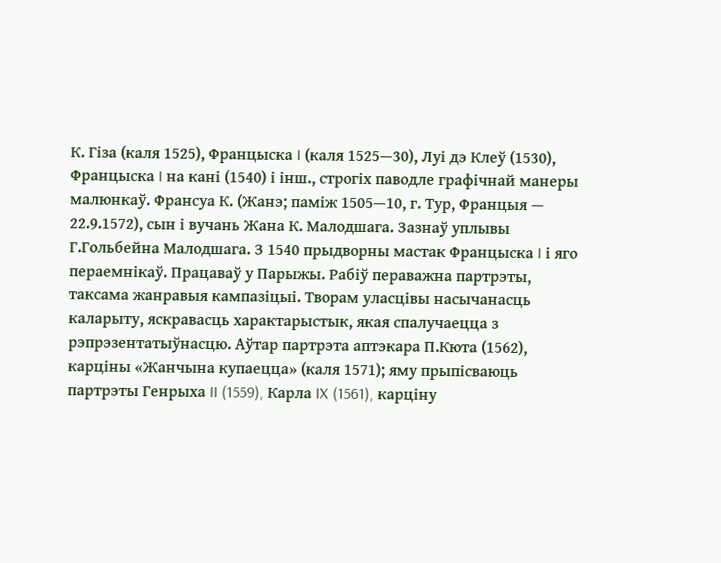К. Гіза (каля 1525), Францыска I (каля 1525—30), Луі дэ Клеў (1530), Францыска I на кані (1540) і інш., строгіх паводле графічнай манеры малюнкаў. Франсуа К. (Жанэ; паміж 1505—10, г. Тур, Францыя — 22.9.1572), сын і вучань Жана К. Малодшага. Зазнаў уплывы Г.Гольбейна Малодшага. З 1540 прыдворны мастак Францыска I і яго пераемнікаў. Працаваў у Парыжы. Рабіў пераважна партрэты, таксама жанравыя кампазіцыі. Творам уласцівы насычанасць каларыту, яскравасць характарыстык, якая спалучаецца з рэпрэзентатыўнасцю. Аўтар партрэта аптэкара П.Кюта (1562), карціны «Жанчына купаецца» (каля 1571); яму прыпісваюць партрэты Генрыха II (1559), Карла IX (1561), карціну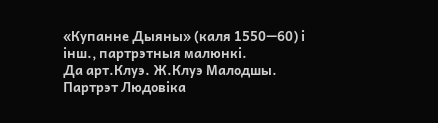«Купанне Дыяны» (каля 1550—60) і інш., партрэтныя малюнкі.
Да арт.Клуэ. Ж.Клуэ Малодшы. Партрэт Людовіка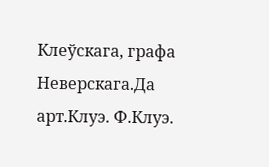Клеўскага, графа Неверскага.Да арт.Клуэ. Ф.Клуэ.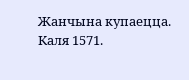Жанчына купаецца. Каля 1571.